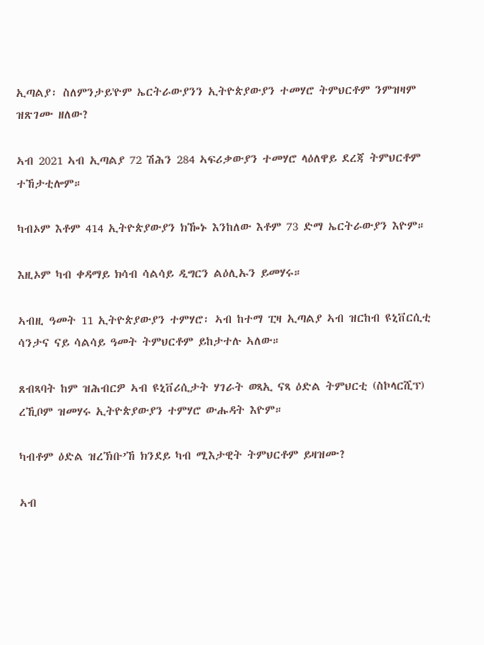ኢጣልያ፡ ስለምንታይ'ዮም ኤርትራውያንን ኢትዮጵያውያን ተመሃሮ ትምህርቶም ንምዝዛም ዝጽገሙ ዘለው?

ኣብ 2021 ኣብ ኢጣልያ 72 ሽሕን 284 ኣፍሪቃውያን ተመሃሮ ላዕለዋይ ደረጃ ትምህርቶም ተኸታቲሎም።

ካብኦም እቶም 414 ኢትዮጵያውያን ክዀኑ እንከለው እቶም 73 ድማ ኤርትራውያን እዮም።

እዚኦም ካብ ቀዳማይ ክሳብ ሳልሳይ ዲግርን ልዕሊኡን ይመሃሩ።

ኣብዚ ዓመት 11 ኢትዮጵያውያን ተምሃሮ፡ ኣብ ከተማ ፒዛ ኢጣልያ ኣብ ዝርከብ ዩኒቨርሲቲ ሳንታና ናይ ሳልሳይ ዓመት ትምህርቶም ይከታተሉ ኣለው።

ጸብጻባት ከም ዝሕብርዎ ኣብ ዩኒቨሪሲታት ሃገራት ወጻኢ ናጻ ዕድል ትምህርቲ (ስኮላርሺፕ) ረኺቦም ዝመሃሩ ኢትዮጵያውያን ተምሃሮ ውሑዳት እዮም።

ካብቶም ዕድል ዝረኽቡ’ኸ ክንደይ ካብ ሚእታዊት ትምህርቶም ይዛዝሙ?

ኣብ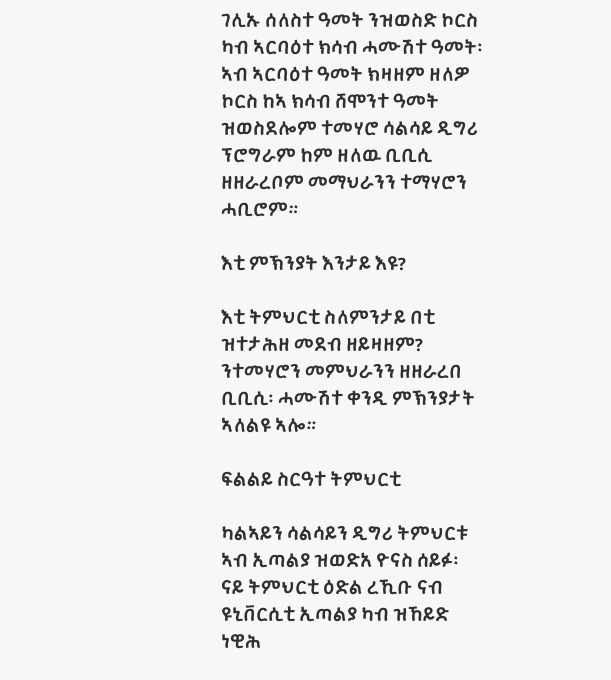ገሊኡ ሰለስተ ዓመት ንዝወስድ ኮርስ ካብ ኣርባዕተ ክሳብ ሓሙሽተ ዓመት፡ ኣብ ኣርባዕተ ዓመት ክዛዘም ዘለዎ ኮርስ ከኣ ክሳብ ሸሞንተ ዓመት ዝወስደሎም ተመሃሮ ሳልሳይ ዲግሪ ፕሮግራም ከም ዘለዉ ቢቢሲ ዘዘራረቦም መማህራንን ተማሃሮን ሓቢሮም።

እቲ ምኽንያት እንታይ እዩ?

እቲ ትምህርቲ ስለምንታይ በቲ ዝተታሕዘ መደብ ዘይዛዘም? ንተመሃሮን መምህራንን ዘዘራረበ ቢቢሲ፡ ሓሙሽተ ቀንዲ ምኽንያታት ኣለልዩ ኣሎ።

ፍልልይ ስርዓተ ትምህርቲ

ካልኣይን ሳልሳይን ዲግሪ ትምህርቱ ኣብ ኢጣልያ ዝወድአ ዮናስ ሰይፉ፡ ናይ ትምህርቲ ዕድል ረኺቡ ናብ ዩኒቨርሲቲ ኢጣልያ ካብ ዝኸይድ ነዊሕ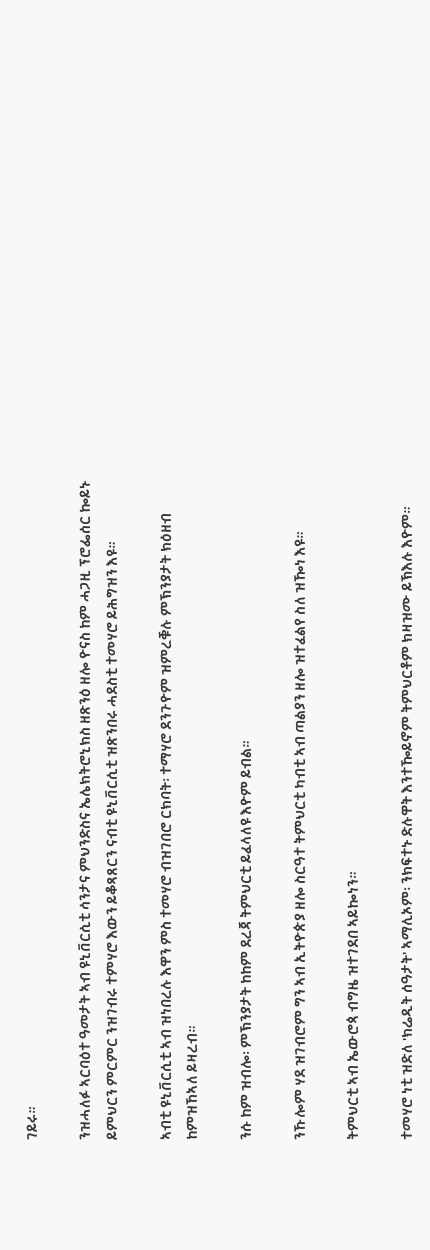ገይሩ።

ንዝሓለፉ ኣርባዕተ ዓመታት ኣብ ዩኒቨርሲቲ ሳንታና ምህንድስና ኤሌክትሮኒክስ ዘጽንዕ ዘሎ ዮናስ ከም ሓጋዚ ፕሮፌሰር ኰይኑ ይምህርን ምርምር ንዝገብሩ ተምሃሮ እውን ይቆጻጸርን ናብቲ ዩኒቨርሲቲ ዝጽንበሩ ሓደስቲ ተመሃሮ ይሕግዝን እዩ።

ኣብቲ ዩኒቨርሲቲ ኣብ ዝነበረሉ እዋን ምስ ተመሃሮ ብዝገበሮ ርክባት፡ ተማሃሮ ደንጉዮም ዝምረቑሉ ምኽንያታት ክዕዘብ ከምዝኸኣለ ይዛረብ።

ንሱ ከም ዝብሎ፡ ምኽንያታት ከከም ደረጃ ትምህርቲ ይፈላለዩ እዮም ይብል።

ንኹሎም ሃደ ዝገብሮም ግን ኣብ ኢትዮጵያ ዘሎ ስርዓተ ትምህርቲ ካብቲ ኣብ ጣልያን ዘሎ ዝተፈልየ ስለ ዝዀነ እዩ።

ትምህርቲ ኣብ ኤውሮጳ ብግዜ ዝተገደበ ኣይኰነን።

ተመሃሮ ነቲ ዝድለ 'ክሬዲት ሰዓታት' ኣማሊኦም፡ ንክፍተኑ ድሉዋት እንተዀይኖም ትምህርቶም ክዛዝሙ ይኽእሉ እዮም።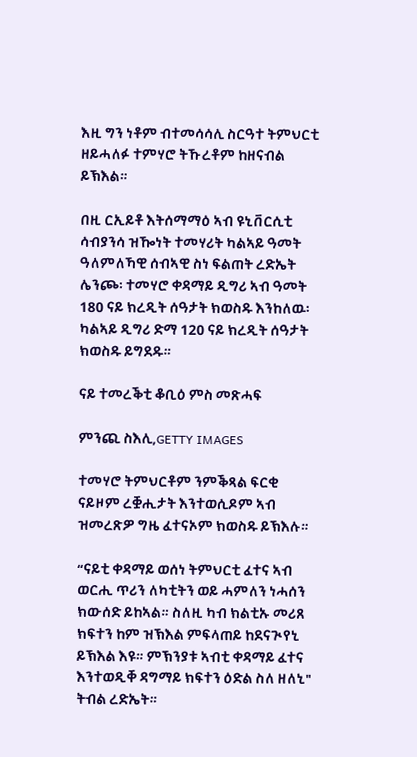እዚ ግን ነቶም ብተመሳሳሊ ስርዓተ ትምህርቲ ዘይሓለፉ ተምሃሮ ትኹረቶም ከዘናብል ይኽእል።

በዚ ርኢይቶ እትሰማማዕ ኣብ ዩኒቨርሲቲ ሳብያንሳ ዝዀነት ተመሃሪት ካልኣይ ዓመት ዓለምለኻዊ ሰብኣዊ ስነ ፍልጠት ረድኤት ሌንጮ፡ ተመሃሮ ቀዳማይ ዲግሪ ኣብ ዓመት 180 ናይ ክረዲት ሰዓታት ክወስዱ እንከለዉ፡ ካልኣይ ዲግሪ ድማ 120 ናይ ክረዲት ሰዓታት ክወስዱ ይግደዱ።

ናይ ተመረቕቲ ቆቢዕ ምስ መጽሓፍ

ምንጪ ስእሊ,GETTY IMAGES

ተመሃሮ ትምህርቶም ንምቕጻል ፍርቂ ናይዞም ረቛሒታት እንተወሲዶም ኣብ ዝመረጽዎ ግዜ ፈተናኦም ክወስዱ ይኽእሉ።

“ናይቲ ቀዳማይ ወሰነ ትምህርቲ ፈተና ኣብ ወርሒ ጥሪን ለካቲትን ወይ ሓምለን ነሓሰን ክውሰድ ይከኣል። ስለዚ ካብ ክልቲኡ መሪጸ ክፍተን ከም ዝኽእል ምፍላጠይ ከደናጒየኒ ይኽእል እዩ። ምኽንያቱ ኣብቲ ቀዳማይ ፈተና እንተወዲቐ ዳግማይ ክፍተን ዕድል ስለ ዘለኒ" ትብል ረድኤት።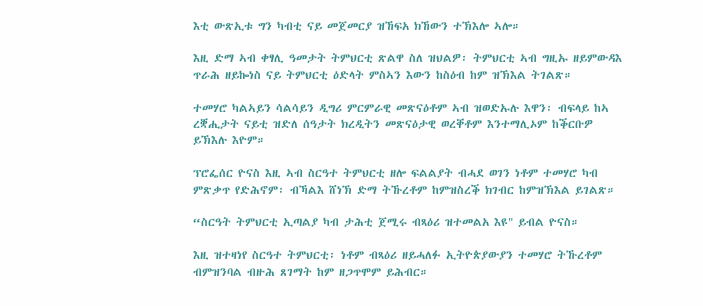እቲ ውጽኢቱ ግን ካብቲ ናይ መጀመርያ ዝኸፍአ ክኸውን ተኽእሎ ኣሎ።

እዚ ድማ ኣብ ቀፃሊ ዓመታት ትምህርቲ ጽልዋ ስለ ዝህልዎ፡ ትምህርቲ ኣብ ግዚኡ ዘይምውዳእ ጥራሕ ዘይኰነስ ናይ ትምህርቲ ዕድላት ምስኣን እውን ከስዕብ ከም ዝኽእል ትገልጽ።

ተመሃሮ ካልኣይን ሳልሳይን ዲግሪ ምርምራዊ መጽናዕቶም ኣብ ዝወድኡሉ እዋን፡ ብፍላይ ከኣ ረቛሒታት ናይቲ ዝድለ ሰዓታት ክረዲትን መጽናዕታዊ ወረቐቶም እንተማሊኦም ከቕርቡዎ ይኽእሉ እዮም።

ፕሮፌሰር ዮናስ እዚ ኣብ ስርዓተ ትምህርቲ ዘሎ ፍልልያት ብሓደ ወገን ነቶም ተመሃሮ ካብ ምጽቃጥ የድሕኖም፡ ብኻልእ ሸነኽ ድማ ትኹረቶም ከምዝስረቕ ክገብር ከምዝኽእል ይገልጽ።

“ስርዓት ትምህርቲ ኢጣልያ ካብ ታሕቲ ጀሚሩ ብጻዕሪ ዝተመልአ እዩ" ይብል ዮናስ።

እዚ ዝተዛነየ ስርዓተ ትምህርቲ፡ ነቶም ብጻዕሪ ዘይሓለፉ ኢትዮጵያውያን ተመሃሮ ትኹረቶም ብምዝንባል ብዙሕ ጸገማት ከም ዘጋጥሞም ይሕብር።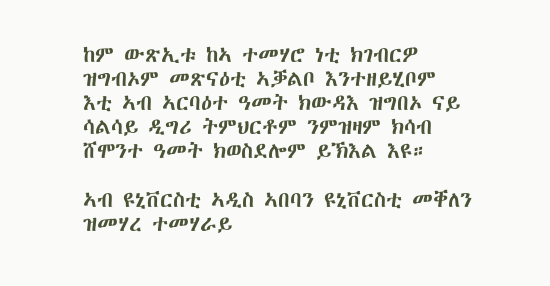ከም ውጽኢቱ ከኣ ተመሃሮ ነቲ ክገብርዎ ዝግብኦም መጽናዕቲ ኣቓልቦ እንተዘይሂቦም እቲ ኣብ ኣርባዕተ ዓመት ክውዳእ ዝግበኦ ናይ ሳልሳይ ዲግሪ ትምህርቶም ንምዝዛም ክሳብ ሸሞንተ ዓመት ክወስደሎም ይኽእል እዩ።

ኣብ ዩኒቨርስቲ ኣዲስ ኣበባን ዩኒቨርስቲ መቐለን ዝመሃረ ተመሃራይ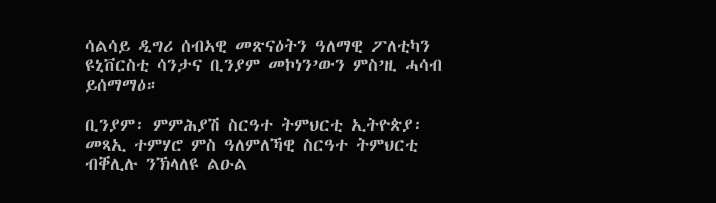ሳልሳይ ዲግሪ ሰብኣዊ መጽናዕትን ዓለማዊ ፖለቲካን ዩኒቨርስቲ ሳንታና ቢንያም መኮነን’ውን ምስ’ዚ ሓሳብ ይሰማማዕ።

ቢንያም፡ ምምሕያሽ ስርዓተ ትምህርቲ ኢትዮጵያ፡ መጻኢ ተምሃሮ ምስ ዓለምለኻዊ ስርዓተ ትምህርቲ ብቐሊሉ ንኽላለዩ ልዑል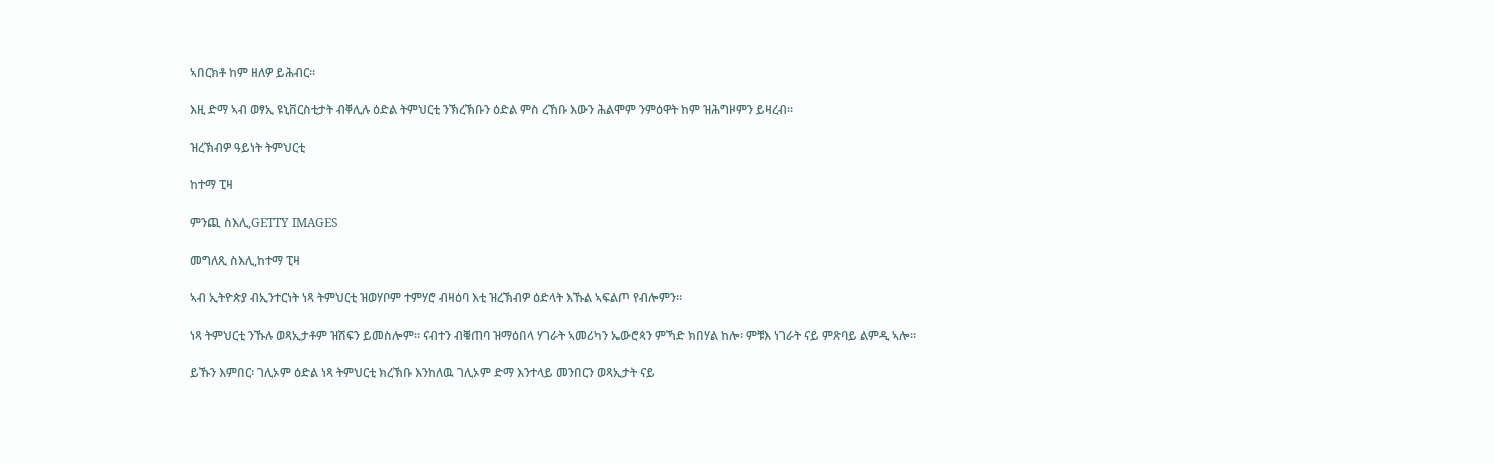ኣበርክቶ ከም ዘለዎ ይሕብር።

እዚ ድማ ኣብ ወፃኢ ዩኒቨርስቲታት ብቐሊሉ ዕድል ትምህርቲ ንኽረኽቡን ዕድል ምስ ረኸቡ እውን ሕልሞም ንምዕዋት ከም ዝሕግዞምን ይዛረብ።

ዝረኽብዎ ዓይነት ትምህርቲ

ከተማ ፒዛ

ምንጪ ስእሊ,GETTY IMAGES

መግለጺ ስእሊ,ከተማ ፒዛ

ኣብ ኢትዮጵያ ብኢንተርነት ነጻ ትምህርቲ ዝወሃቦም ተምሃሮ ብዛዕባ እቲ ዝረኽብዎ ዕድላት እኹል ኣፍልጦ የብሎምን።

ነጻ ትምህርቲ ንኹሉ ወጻኢታቶም ዝሽፍን ይመስሎም። ናብተን ብቑጠባ ዝማዕበላ ሃገራት ኣመሪካን ኤውሮጳን ምኻድ ክበሃል ከሎ፡ ምቹእ ነገራት ናይ ምጽባይ ልምዲ ኣሎ።

ይኹን እምበር፡ ገሊኦም ዕድል ነጻ ትምህርቲ ክረኽቡ እንከለዉ ገሊኦም ድማ እንተላይ መንበርን ወጻኢታት ናይ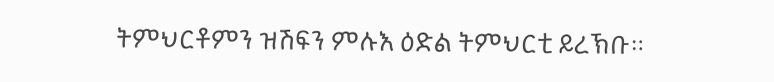ትምህርቶምን ዝሽፍን ምሉእ ዕድል ትምህርቲ ይረኽቡ።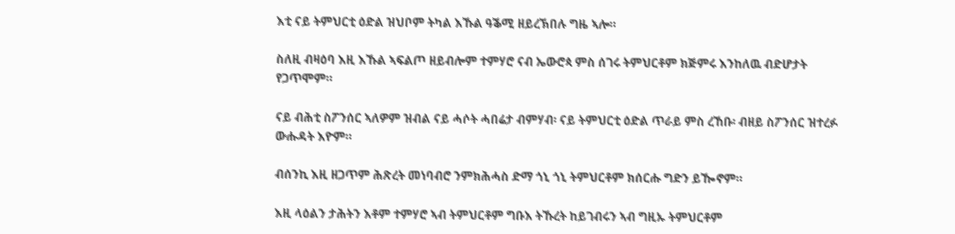እቲ ናይ ትምህርቲ ዕድል ዝህቦም ትካል እኹል ዓቕሚ ዘይረኽበሉ ግዜ ኣሎ።

ስለዚ ብዛዕባ እዚ እኹል ኣፍልጦ ዘይብሎም ተምሃሮ ናብ ኤውሮጳ ምስ ሰገሩ ትምህርቶም ክጅምሩ እንከለዉ ብድሆታት የጋጥሞም።

ናይ ብሕቲ ስፖንሰር ኣለዎም ዝብል ናይ ሓሶት ሓበሬታ ብምሃብ፡ ናይ ትምህርቲ ዕድል ጥራይ ምስ ረኸቡ፡ ብዘይ ስፖንሰር ዝተረፉ ውሑዳት እዮም።

ብሰንኪ እዚ ዘጋጥም ሕጽረት መነባብሮ ንምክሕሓስ ድማ ጎኒ ጎኒ ትምህርቶም ክሰርሑ ግድን ይዀኖም።

እዚ ላዕልን ታሕትን እቶም ተምሃሮ ኣብ ትምህርቶም ግቡእ ትኹረት ከይገብሩን ኣብ ግዚኡ ትምህርቶም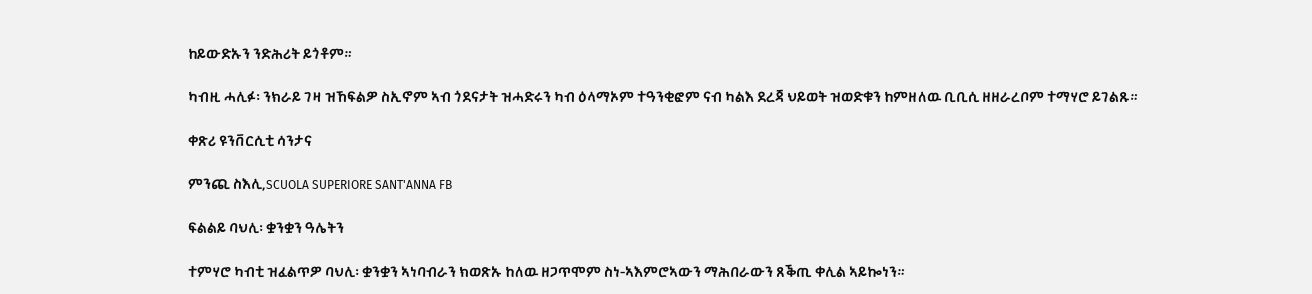ከይውድኡን ንድሕሪት ይጎቶም።

ካብዚ ሓሊፉ፡ ንክራይ ገዛ ዝኸፍልዎ ስኢኖም ኣብ ጎደናታት ዝሓድሩን ካብ ዕላማኦም ተዓንቂፎም ናብ ካልእ ደረጃ ህይወት ዝወድቁን ከምዘለዉ ቢቢሲ ዘዘራረቦም ተማሃሮ ይገልጹ።

ቀጽሪ ዩንቨርሲቲ ሳንታና

ምንጪ ስእሊ,SCUOLA SUPERIORE SANT'ANNA FB

ፍልልይ ባህሊ፡ ቋንቋን ዓሌትን

ተምሃሮ ካብቲ ዝፈልጥዎ ባህሊ፡ ቋንቋን ኣነባብራን ክወጽኡ ከለዉ ዘጋጥሞም ስነ-ኣእምሮኣውን ማሕበራውን ጸቕጢ ቀሊል ኣይኰነን።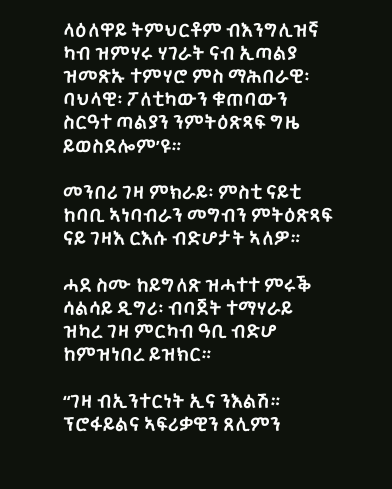ላዕለዋይ ትምህርቶም ብእንግሊዝኛ ካብ ዝምሃሩ ሃገራት ናብ ኢጣልያ ዝመጽኡ ተምሃሮ ምስ ማሕበራዊ፡ ባህላዊ፡ ፖለቲካውን ቁጠባውን ስርዓተ ጣልያን ንምትዕጽጻፍ ግዜ ይወስደሎም’ዩ።

መንበሪ ገዛ ምክራይ፡ ምስቲ ናይቲ ከባቢ ኣነባብራን መግብን ምትዕጽጻፍ ናይ ገዛእ ርእሱ ብድሆታት ኣለዎ።

ሓደ ስሙ ከይግለጽ ዝሓተተ ምሩቕ ሳልሳይ ዲግሪ፡ ብባጀት ተማሃራይ ዝካረ ገዛ ምርካብ ዓቢ ብድሆ ከምዝነበረ ይዝክር።

“ገዛ ብኢንተርነት ኢና ንእልሽ። ፕሮፋይልና ኣፍሪቃዊን ጸሊምን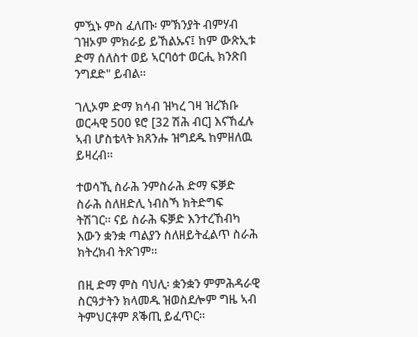ምዃኑ ምስ ፈለጡ፡ ምኽንያት ብምሃብ ገዝኦም ምክራይ ይኸልኡና፤ ከም ውጽኢቱ ድማ ሰለስተ ወይ ኣርባዕተ ወርሒ ክንጽበ ንግደድ" ይብል።

ገሊኦም ድማ ክሳብ ዝካረ ገዛ ዝረኽቡ ወርሓዊ 500 ዩሮ [32 ሽሕ ብር] እናኸፈሉ ኣብ ሆስቴላት ክጸንሑ ዝግደዱ ከምዘለዉ ይዛረብ።

ተወሳኺ ስራሕ ንምስራሕ ድማ ፍቓድ ስራሕ ስለዘድሊ ነብስኻ ክትድግፍ ትሽገር። ናይ ስራሕ ፍቓድ እንተረኸብካ እውን ቋንቋ ጣልያን ስለዘይትፈልጥ ስራሕ ክትረክብ ትጽገም።

በዚ ድማ ምስ ባህሊ፡ ቋንቋን ምምሕዳራዊ ስርዓታትን ክላመዱ ዝወስደሎም ግዜ ኣብ ትምህርቶም ጸቕጢ ይፈጥር።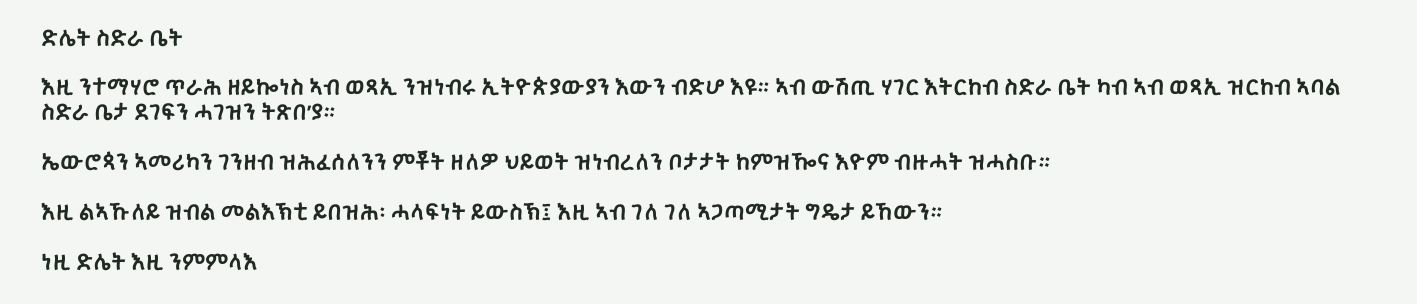ድሌት ስድራ ቤት

እዚ ንተማሃሮ ጥራሕ ዘይኰነስ ኣብ ወጻኢ ንዝነብሩ ኢትዮጵያውያን እውን ብድሆ እዩ። ኣብ ውሽጢ ሃገር እትርከብ ስድራ ቤት ካብ ኣብ ወጻኢ ዝርከብ ኣባል ስድራ ቤታ ደገፍን ሓገዝን ትጽበ’ያ።

ኤውሮጳን ኣመሪካን ገንዘብ ዝሕፈሰለንን ምቾት ዘለዎ ህይወት ዝነብረለን ቦታታት ከምዝዀና እዮም ብዙሓት ዝሓስቡ።

እዚ ልኣኹለይ ዝብል መልእኽቲ ይበዝሕ፡ ሓላፍነት ይውስኽ፤ እዚ ኣብ ገለ ገለ ኣጋጣሚታት ግዴታ ይኸውን።

ነዚ ድሌት እዚ ንምምላእ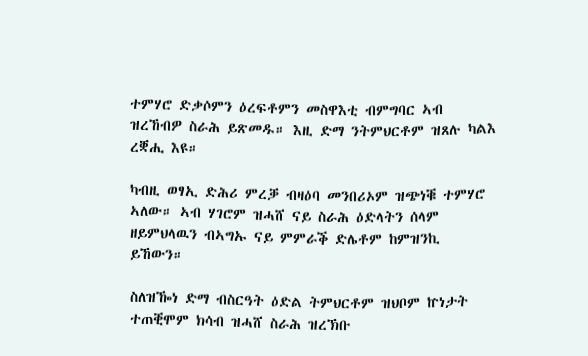ተምሃሮ ድቃሶምን ዕረፍቶምን መስዋእቲ ብምግባር ኣብ ዝረኸብዎ ስራሕ ይጽመዱ። እዚ ድማ ንትምህርቶም ዝጸሉ ካልእ ረቛሒ እዩ።

ካብዚ ወፃኢ ድሕሪ ምረቓ ብዛዕባ መንበሪኦም ዝጭነቑ ተምሃሮ ኣለው። ኣብ ሃገሮም ዝሓሸ ናይ ስራሕ ዕድላትን ሰላም ዘይምህላዉን ብኣግኡ ናይ ምምራቕ ድሌቶም ከምዝንኪ ይኸውን።

ስለዝዀነ ድማ ብስርዓት ዕድል ትምህርቶም ዝህቦም ኵነታት ተጠቒሞም ክሳብ ዝሓሸ ስራሕ ዝረኽቡ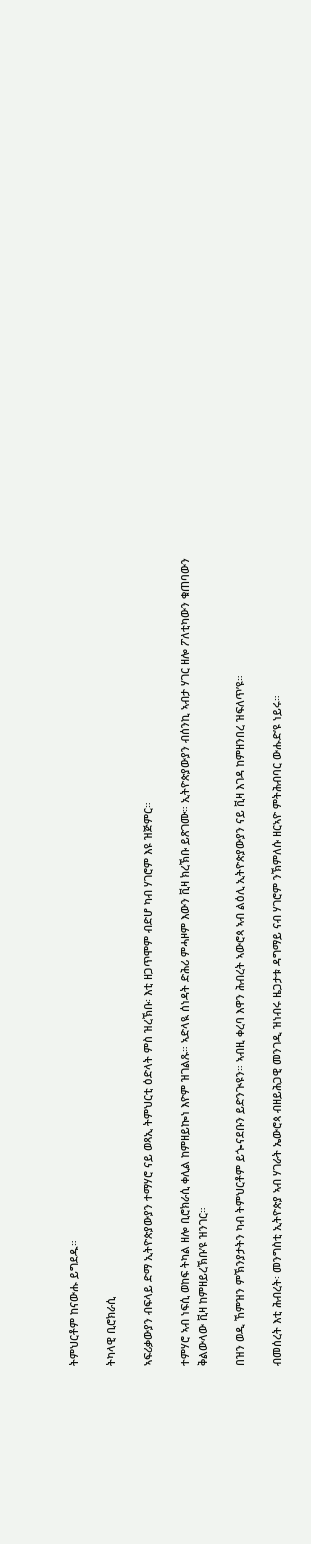ትምህርቶም ከናውሑ ይግደዱ።

ትካላዊ ቢሮክራሲ

ኣፍሪቃውያን ብፍላይ ድማ ኢትዮጵያውያን ተማሃሮ ናይ ወጻኢ ትምህርቲ ዕድላት ምስ ዝረኽቡ፡ እቲ ዘጋጥሞም ብድሆ ካብ ሃገሮም እዩ ዝጅምር።

ተምሃሮ ኣብ ነፍሲ ወከፍ ትካል ዘሎ ቢሮክራሲ ቀሊል ከምዘይኰነ እዮም ዝገልጹ። ኣድላዪ ሰነዳት ድሕሪ ምሓዞም እውን ቪዛ ክረኽቡ ይጽገሙ። ኢትዮጵያውያን ብሰንኪ ኣብታ ሃገር ዘሎ ፖለቲካውን ቁጠባውን ቅልውላው ቪዛ ከምዘይረኽቡ’ዩ ዝንገር።

በዝን ወዲ ኸምዝን ምኽንያታትን ካብ ትምህርቶም ይጐናደቡን ይድንጒዩን። ኣብዚ ቀረባ እዋን ሕብረት ኣውሮጳ ኣብ ልዕሊ ኢትዮጵያውያን ናይ ቪዛ እገዳ ከምዘንበረ ዝፍለጥ’ዩ።

ብመሰረት እቲ ሕብረት፡ መንግስቲ ኢትዮጵያ ኣብ ሃገራት ኤውሮጳ ብዘይሕጋዊ መንገዲ ዝነብሩ ዜጋታቱ ዳግማይ ናብ ሃገሮም ንኽምለሱ ዘርኣዮ ምትሕብባር ውሑድ’ዩ ነይሩ።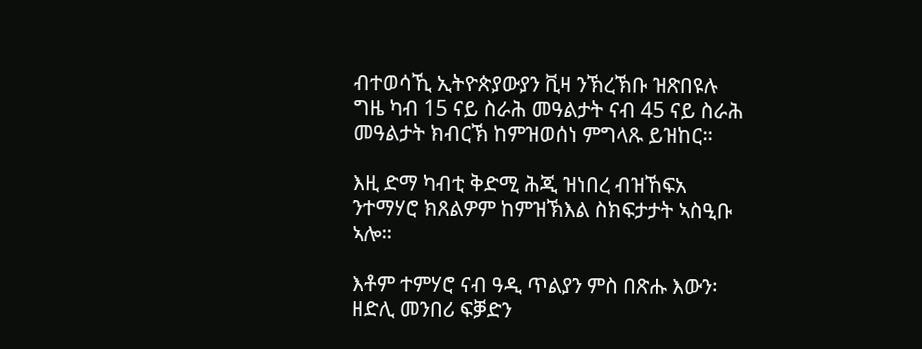ብተወሳኺ ኢትዮጵያውያን ቪዛ ንኽረኽቡ ዝጽበዩሉ ግዜ ካብ 15 ናይ ስራሕ መዓልታት ናብ 45 ናይ ስራሕ መዓልታት ክብርኽ ከምዝወሰነ ምግላጹ ይዝከር።

እዚ ድማ ካብቲ ቅድሚ ሕጂ ዝነበረ ብዝኸፍአ ንተማሃሮ ክጸልዎም ከምዝኽእል ስክፍታታት ኣስዒቡ ኣሎ።

እቶም ተምሃሮ ናብ ዓዲ ጥልያን ምስ በጽሑ እውን፡ ዘድሊ መንበሪ ፍቓድን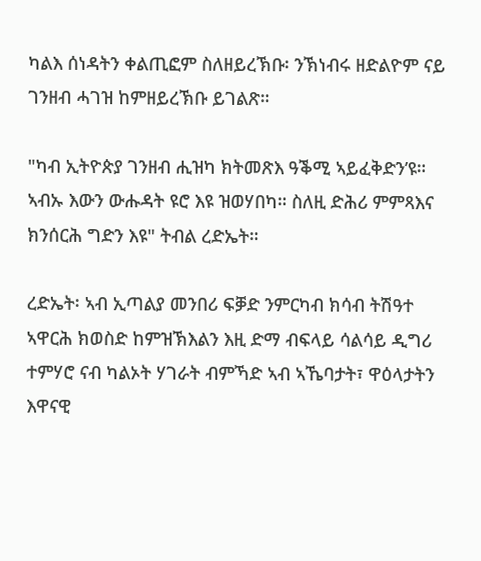ካልእ ሰነዳትን ቀልጢፎም ስለዘይረኽቡ፡ ንኽነብሩ ዘድልዮም ናይ ገንዘብ ሓገዝ ከምዘይረኽቡ ይገልጽ።

"ካብ ኢትዮጵያ ገንዘብ ሒዝካ ክትመጽእ ዓቕሚ ኣይፈቅድን’ዩ። ኣብኡ እውን ውሑዳት ዩሮ እዩ ዝወሃበካ። ስለዚ ድሕሪ ምምጻእና ክንሰርሕ ግድን እዩ" ትብል ረድኤት።

ረድኤት፡ ኣብ ኢጣልያ መንበሪ ፍቓድ ንምርካብ ክሳብ ትሽዓተ ኣዋርሕ ክወስድ ከምዝኽእልን እዚ ድማ ብፍላይ ሳልሳይ ዲግሪ ተምሃሮ ናብ ካልኦት ሃገራት ብምኻድ ኣብ ኣኼባታት፣ ዋዕላታትን እዋናዊ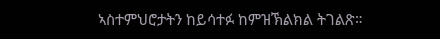ኣስተምህሮታትን ከይሳተፉ ከምዝኽልክል ትገልጽ።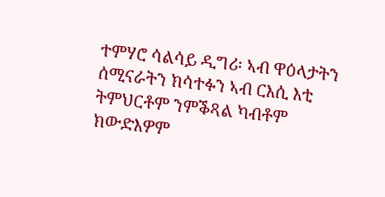ተምሃሮ ሳልሳይ ዲግሪ፡ ኣብ ዋዕላታትን ሰሚናራትን ክሳተፉን ኣብ ርእሲ እቲ ትምህርቶም ንምቕጻል ካብቶም ክውድእዎም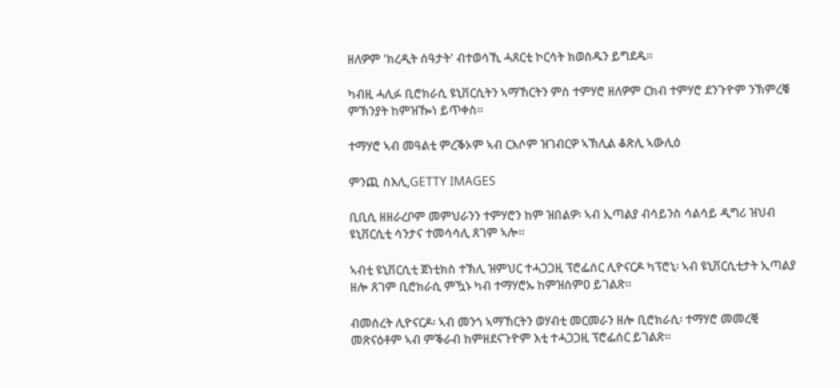ዘለዎም 'ክረዲት ሰዓታት' ብተወሳኺ ሓጸርቲ ኮርሳት ክወስዱን ይግደዱ።

ካብዚ ሓሊፉ ቢሮክራሲ ዩኒቨርሲትን ኣማኸርትን ምስ ተምሃሮ ዘለዎም ርክብ ተምሃሮ ደንጉዮም ንኽምረቑ ምኽንያት ከምዝዀነ ይጥቀስ።

ተማሃሮ ኣብ መዓልቲ ምረቕኦም ኣብ ርእሶም ዝገብርዎ ኣኽሊል ቆጽሊ ኣውሊዕ

ምንጪ ስእሊ,GETTY IMAGES

ቢቢሲ ዘዘራረቦም መምህራንን ተምሃሮን ከም ዝበልዎ፡ ኣብ ኢጣልያ ብሳይንስ ሳልሳይ ዲግሪ ዝህብ ዩኒቨርሲቲ ሳንታና ተመሳሳሊ ጸገም ኣሎ።

ኣብቲ ዩኒቨርሲቲ ጀነቲክስ ተኽሊ ዝምህር ተሓጋጋዚ ፕሮፌሰር ሊዮናርዶ ካፕሮኒ፡ ኣብ ዩኒቨርሲቲታት ኢጣልያ ዘሎ ጸገም ቢሮክራሲ ምዃኑ ካብ ተማሃሮኡ ከምዝሰምዐ ይገልጽ።

ብመሰረት ሊዮናርዶ፡ ኣብ መንጎ ኣማኸርትን ወሃብቲ መርመራን ዘሎ ቢሮክራሲ፡ ተማሃሮ መመረቒ መጽናዕቶም ኣብ ምቕራብ ከምዘደናጉዮም እቲ ተሓጋጋዚ ፕሮፌሰር ይገልጽ።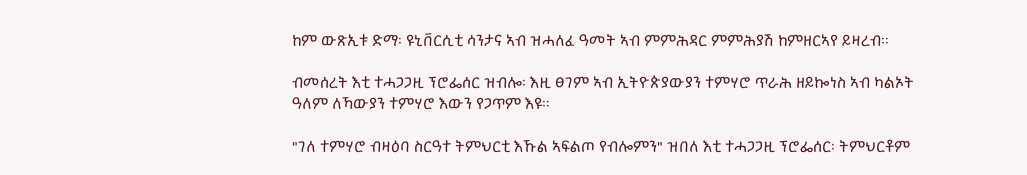ከም ውጽኢቱ ድማ፡ ዩኒቨርሲቲ ሳንታና ኣብ ዝሓለፈ ዓመት ኣብ ምምሕዳር ምምሕያሽ ከምዘርኣየ ይዛረብ።

ብመሰረት እቲ ተሓጋጋዚ ፕሮፌሰር ዝብሎ፡ እዚ ፀገም ኣብ ኢትዮጵያውያን ተምሃሮ ጥራሕ ዘይኰነስ ኣብ ካልኦት ዓለም ለኻውያን ተምሃሮ እውን የጋጥም እዩ።

"ገለ ተምሃሮ ብዛዕባ ስርዓተ ትምህርቲ እኹል ኣፍልጦ የብሎምን" ዝበለ እቲ ተሓጋጋዚ ፕሮፌሰር፡ ትምህርቶም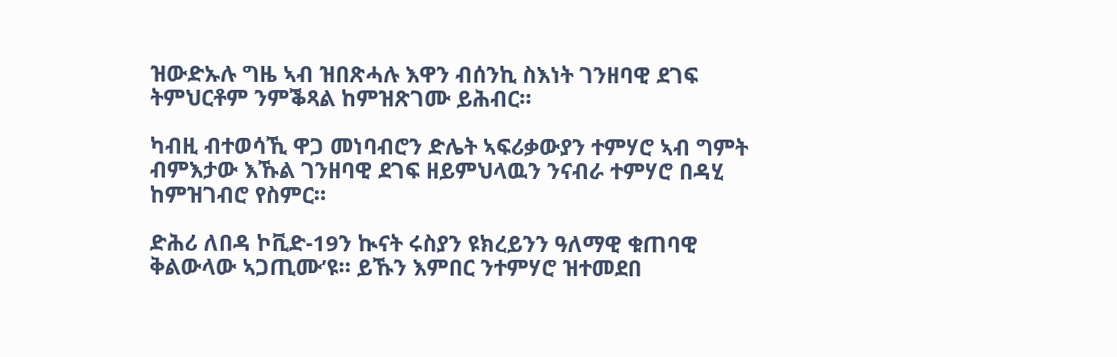ዝውድኡሉ ግዜ ኣብ ዝበጽሓሉ እዋን ብሰንኪ ስእነት ገንዘባዊ ደገፍ ትምህርቶም ንምቕጻል ከምዝጽገሙ ይሕብር።

ካብዚ ብተወሳኺ ዋጋ መነባብሮን ድሌት ኣፍሪቃውያን ተምሃሮ ኣብ ግምት ብምእታው እኹል ገንዘባዊ ደገፍ ዘይምህላዉን ንናብራ ተምሃሮ በዳሂ ከምዝገብሮ የስምር።

ድሕሪ ለበዳ ኮቪድ-19ን ኲናት ሩስያን ዩክረይንን ዓለማዊ ቁጠባዊ ቅልውላው ኣጋጢሙ’ዩ። ይኹን እምበር ንተምሃሮ ዝተመደበ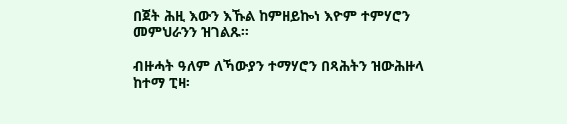በጀት ሕዚ እውን እኹል ከምዘይኰነ እዮም ተምሃሮን መምህራንን ዝገልጹ።

ብዙሓት ዓለም ለኻውያን ተማሃሮን በጻሕትን ዝውሕዙላ ከተማ ፒዛ፡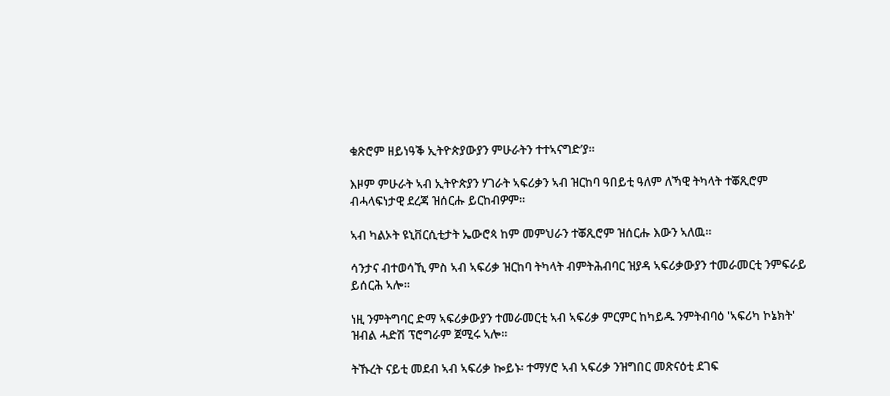ቁጽሮም ዘይነዓቕ ኢትዮጵያውያን ምሁራትን ተተኣናግድ’ያ።

እዞም ምሁራት ኣብ ኢትዮጵያን ሃገራት ኣፍሪቃን ኣብ ዝርከባ ዓበይቲ ዓለም ለኻዊ ትካላት ተቖጺሮም ብሓላፍነታዊ ደረጃ ዝሰርሑ ይርከብዎም።

ኣብ ካልኦት ዩኒቨርሲቲታት ኤውሮጳ ከም መምህራን ተቖጺሮም ዝሰርሑ እውን ኣለዉ።

ሳንታና ብተወሳኺ ምስ ኣብ ኣፍሪቃ ዝርከባ ትካላት ብምትሕብባር ዝያዳ ኣፍሪቃውያን ተመራመርቲ ንምፍራይ ይሰርሕ ኣሎ።

ነዚ ንምትግባር ድማ ኣፍሪቃውያን ተመራመርቲ ኣብ ኣፍሪቃ ምርምር ከካይዱ ንምትብባዕ 'ኣፍሪካ ኮኔክት' ዝብል ሓድሽ ፕሮግራም ጀሚሩ ኣሎ።

ትኹረት ናይቲ መደብ ኣብ ኣፍሪቃ ኰይኑ፡ ተማሃሮ ኣብ ኣፍሪቃ ንዝግበር መጽናዕቲ ደገፍ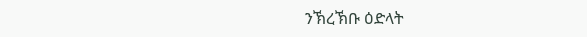ንኽረኽቡ ዕድላት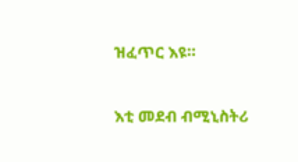ዝፈጥር እዩ።

እቲ መደብ ብሚኒስትሪ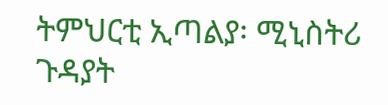ትምህርቲ ኢጣልያ፡ ሚኒስትሪ ጉዳያት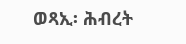ወጻኢ፡ ሕብረት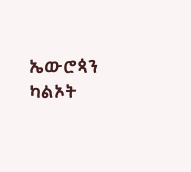ኤውሮጳን ካልኦት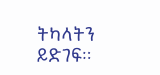ትካላትን ይድገፍ።